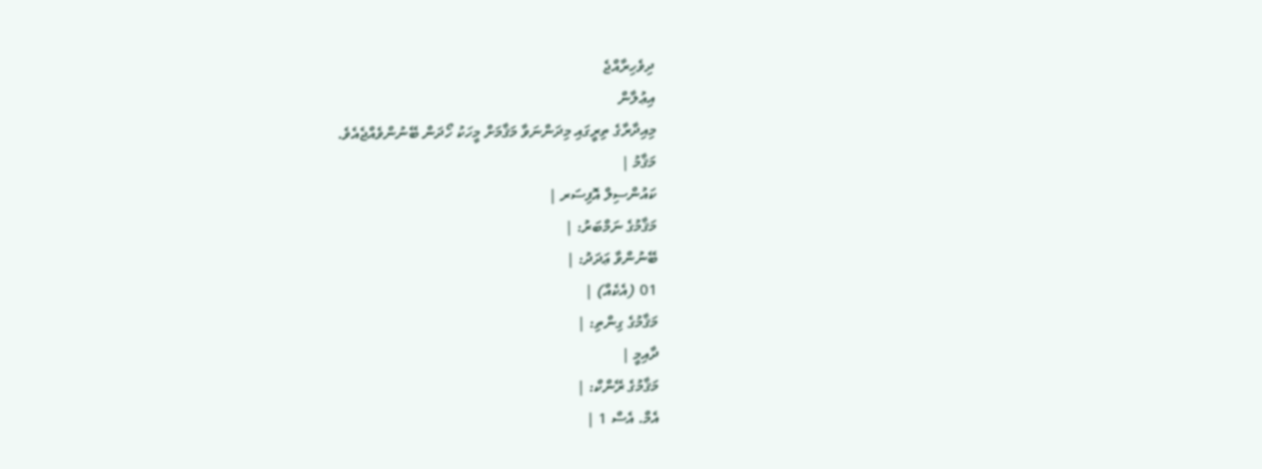ދިވެހިރާއްޖެ
އިޢުލާން
މިއިދާރާގެ ތިރީގައި މިދަންނަވާ މަޤާމަށް މީހަކު ހޯދަން ބޭނުންވެއްޖެއެވެ.
މަޤާމު |
ކައުންސިލް އޮފިސަރ |
މަޤާމުގެ ނަމްބަރު: |
ބޭނުންވާ ޢަދަދު: |
01 (އެކެއް) |
މަޤާމުގެ ގިންތި: |
ދާއިމީ |
މަޤާމުގެ ރޭންކް: |
އެމް. އެސް 1 |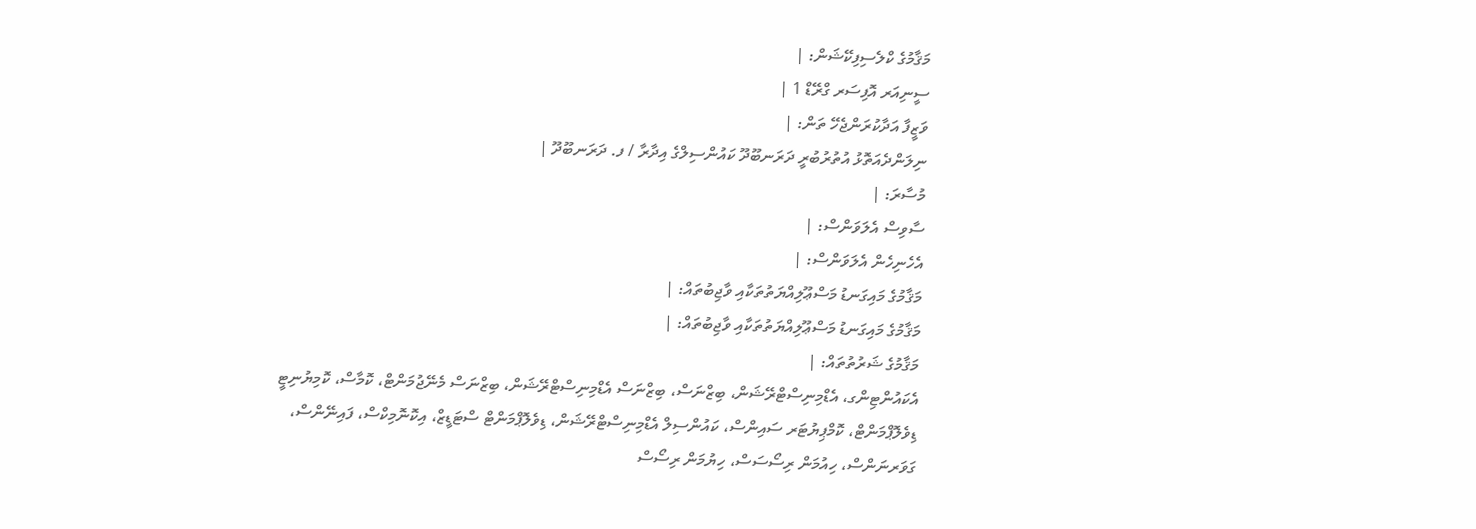މަޤާމުގެ ކްލެސިފިކޭޝަން: |
ސީނިއަރ އޮފިސަރ ގްރޭޑް 1 |
ވަޒީފާ އަދާކުރަންޖެހޭ ތަން: |
ނިލަންދެއަތޮޅު އުތުރުބުރީ ދަރަނބޫދޫ ކައުންސިލްގެ އިދާރާ / ފ. ދަރަނބޫދޫ |
މުސާރަ: |
ސާވިސް އެލަވަންސް: |
އެހެނިހެން އެލަވަންސް: |
މަޤާމުގެ މައިގަނޑު މަސްޢޫލިއްޔަތުތަކާއި ވާޖިބުތައް: |
މަޤާމުގެ މައިގަނޑު މަސްޢޫލިއްޔަތުތަކާއި ވާޖިބުތައް: |
މަޤާމުގެ ޝަރުތުތައް: |
އެކައުންޓިންގ، އެޑްމިނިސްޓްރޭޝަން، ބިޒްނަސް، ބިޒްނަސް އެޑްމިނިސްޓްރޭޝަން، ބިޒްނަސް މެނޭޖުމަންޓް، ކޮމާސް، ކޮމިޔުނިޓީ ޑިވެލޮޕްމަންޓް، ކޮމްޕިޔުޓަރ ސައިންސް، ކައުންސިލް އެޑްމިނިސްޓްރޭޝަން، ޑިވެލޮޕްމަންޓް ސްޓަޑީޒް، އިކޮނޮމިކްސް، ފައިނޭންސް، ގަވަރނަންސް، ހިއުމަން ރިސޯސަސް، ހިޔުމަން ރިސޯސް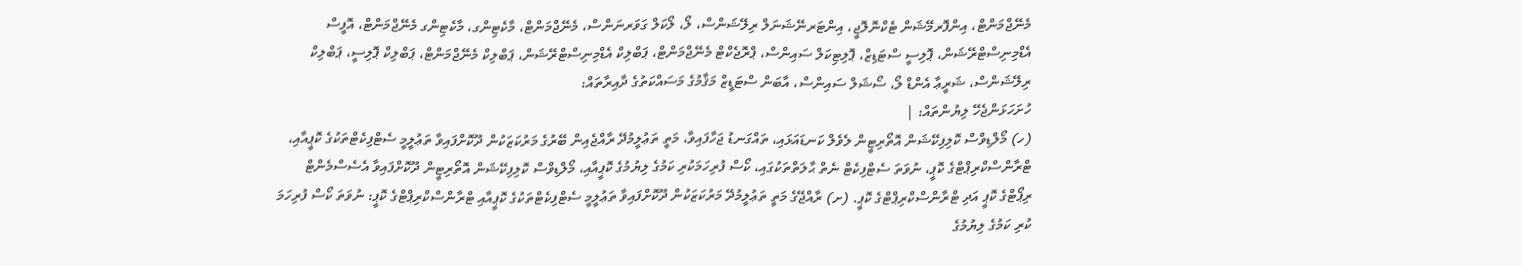މެނޭޖްމަންޓް، އިންފޮރމޭޝަން ޓެކްނޮލޮޖީ، އިންޓަރނޭޝަނަލް ރިލޭޝަންސް، ލޯ، ލޯކަލް ގަވަރނަންސް، މެނޭޖްމަންޓް، މާކެޓިންގ، މާކެޓިންގ މެނޭޖްމަންޓް، އޮފީސް އެޑްމިނިސްޓްރޭޝަން، ޕޮލިސީ ސްޓަޑިޒް، ޕޮލިޓިކަލް ސައިންސް، ޕްރޮޖެކްޓް މެނޭޖްމަންޓް، ޕަބްލިކް އެޑްމިނިސްޓްރޭޝަން، ޕަބްލިކް މެނޭޖްމަންޓް، ޕަބްލިކް ޕޮލިސީ، ޕަބްލިކް ރިލޭޝަންސް، ޝަރީޢާ އެންޑް ލޯ، ސޯޝަލް ސައިންސް، އާބަން ސްޓަޑީޒް މަޤާމުގެ މަސައްކަތުގެ ދާއިރާތައް:
ހުށަހަޅަންޖެހޭ ލިޔުންތައް: |
(ހ) މޯލްޑިވްސް ކޮލިފިކޭޝަން އޮތޯރިޓީން ލެވެލް ކަނޑައަޅައި، ތައްގަނޑު ޖަހާފައިވާ، މަތީ ތަޢުލީމުދޭ ރާއްޖެއިން ބޭރުގެ މަރުކަޒަކުން ދޫކޮށްފައިވާ ތަޢުލީމީ ސެޓްފިކެޓްތަކުގެ ކޮޕީއާއި، ޓްރާންސްކްރިޕްޓްގެ ކޮޕީ، ނުވަތަ ސެޓްފިކެޓް ނެތް ޙާލަތްތަކުގައި، ކޯސް ފުރިހަމަކުރި ކަމުގެ ލިޔުމުގެ ކޮޕީއާއި، މޯލްޑިވްސް ކޮލިފިކޭޝަން އޮތޯރިޓީން ދޫކޮށްފައިވާ އެސެސްމެންޓް ރިޕޯޓްގެ ކޮޕީ އަދި ޓްރާންސްކްރިޕްޓްގެ ކޮޕީ. (ށ) ރާއްޖޭގެ މަތީ ތަޢުލީމުދޭ މަރުކަޒަކުން ދޫކޮށްފައިވާ ތަޢުލީމީ ސެޓްފިކެޓްތަކުގެ ކޮޕީއާއި ޓްރާންސްކްރިޕްޓްގެ ކޮޕީ: ނުވަތަ ކޯސް ފުރިހަމަ ކުރި ކަމުގެ ލިޔުމުގެ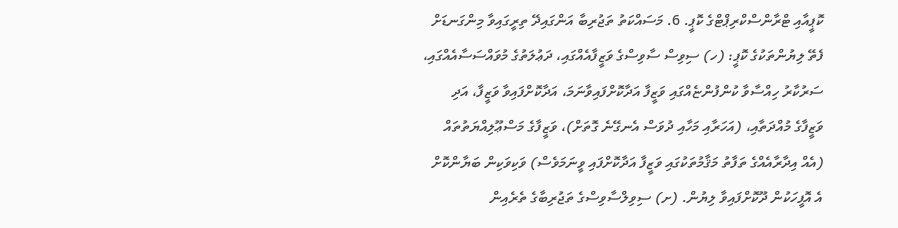ކޮޕީއާއި ޓްރާންސްކްރިޕްޓްގެ ކޮޕީ. 6. މަސައްކަތު ތަޖުރިބާ އަންގައިދޭ ތިރީގައިވާ މިންގަނޑަށް ފެތޭ ލިޔުންތަކުގެ ކޮޕީ: (ހ) ސިވިސް ސާވިސްގެ ވަޒީފާއެއްގައި، ދަޢުލަތުގެ މުވައްސަސާއެއްގައި، ސަރުކާރު ހިއްސާވާ ކުންފުންޏެއްގައި ވަޒީފާ އަދާކޮށްފައިވާނަމަ، އަދާކޮށްފައިވާ ވަޒީފާ، އަދި ވަޒީފާގެ މުއްދަތާއި، (އަހަރާއި މަހާއި ދުވަސް އެނގޭނެ ގޮތަށް)، ވަޒީފާގެ މަސްޢޫލިއްޔަތުތައް (އެއް އިދާރާއެއްގެ ތަފާތު މަޤާމުތަކުގައި ވަޒީފާ އަދާކޮށްފައި ވީނަމަވެސް) ވަކިވަކިން ބަޔާންކޮށް އެ އޮފީހަކުން ދޫކޮށްފައިވާ ލިޔުން. (ށ) ސިވިލްސާވިސްގެ ތަޖުރިބާގެ ތެރެއިން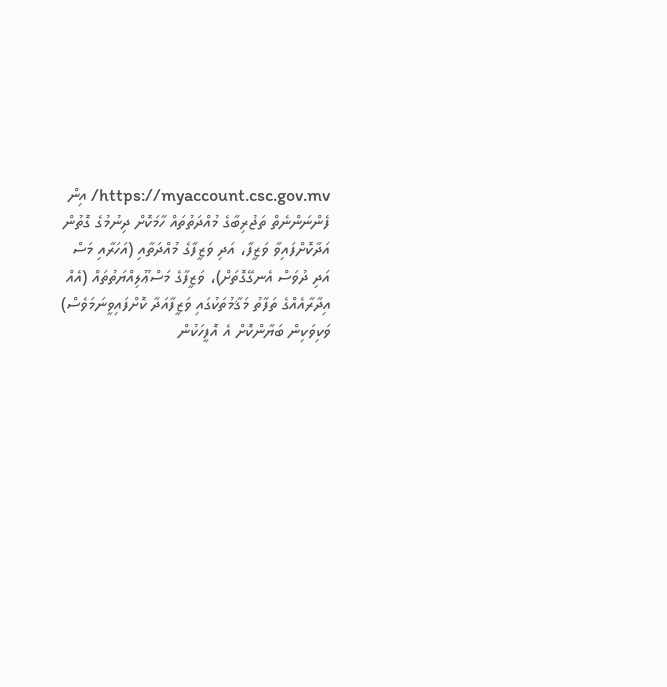https://myaccount.csc.gov.mv/ އިން ފެންނަންނެތް ތަޖުރިބާގެ މުއްދަތުތައް ހާމަކޮށް ދިނުމުގެ ގޮތުން އަދާކޮށްފައިވާ ވަޒީފާ، އަދި ވަޒީފާގެ މުއްދަތާއި (އަހަރާއި މަސް އަދި ދުވަސް އެނގޭގޮތަށް)، ވަޒީފާގެ މަސްޢޫލިއްޔަތުތައް (އެއް އިދާރާއެއްގެ ތަފާތު މަޤާމުތަކުގައި ވަޒީފާއަދާ ކޮށްފައިވީނަމަވެސް) ވަކިވަކިން ބަޔާންކޮށް އެ އޮފީހަކުން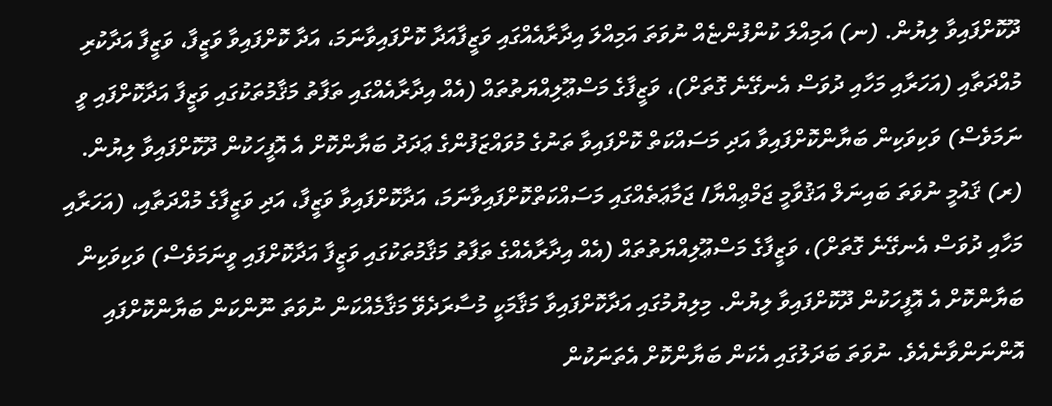ދޫކޮށްފައިވާ ލިޔުން. (ނ) އަމިއްލަ ކުންފުންޏެއް ނުވަތަ އަމިއްލަ އިދާރާއެއްގައި ވަޒީފާއަދާ ކޮށްފައިވާނަމަ، އަދާ ކޮށްފައިވާ ވަޒީފާ، ވަޒީފާ އަދާކުރި މުއްދަތާއި (އަހަރާއި މަހާއި ދުވަސް އެނގޭނެ ގޮތަށް)، ވަޒީފާގެ މަސްޢޫލިއްޔަތުތައް (އެއް އިދާރާއެއްގައި ތަފާތު މަޤާމުތަކުގައި ވަޒީފާ އަދާކޮށްފައި ވީ ނަމަވެސް) ވަކިވަކިން ބަޔާންކޮށްފައިވާ އަދި މަސައްކަތް ކޮށްފައިވާ ތަނުގެ މުވައްޒަފުންގެ ޢަދަދު ބަޔާންކޮށް އެ އޮފީހަކުން ދޫކޮށްފައިވާ ލިޔުން.
(ރ) ޤައުމީ ނުވަތަ ބައިނަލް އަޤުވާމީ ޖަމްޢިއްޔާ/ ޖަމާޢަތެއްގައި މަސައްކަތްކޮށްފައިވާނަމަ، އަދާކޮށްފައިވާ ވަޒީފާ، އަދި ވަޒީފާގެ މުއްދަތާއި، (އަހަރާއި މަހާއި ދުވަސް އެނގޭނެ ގޮތަށް)، ވަޒީފާގެ މަސްޢޫލިއްޔަތުތައް (އެއް އިދާރާއެއްގެ ތަފާތު މަޤާމުތަކުގައި ވަޒީފާ އަދާކޮށްފައި ވީނަމަވެސް) ވަކިވަކިން ބަޔާންކޮށް އެ އޮފީހަކުން ދޫކޮށްފައިވާ ލިޔުން. މިލިޔުމުގައި އަދާކޮށްފައިވާ މަޤާމަކީ މުސާރަދެވޭ މަޤާމެއްކަން ނުވަތަ ނޫންކަން ބަޔާންކޮށްފައި އޮންނަންވާނެއެވެ. ނުވަތަ ބަދަލުގައި އެކަން ބަޔާންކޮށް އެތަނަކުން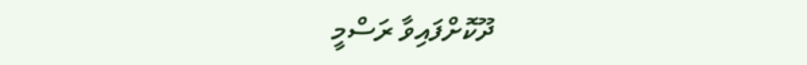ދޫކޮށްފައިވާ ރަސްމީ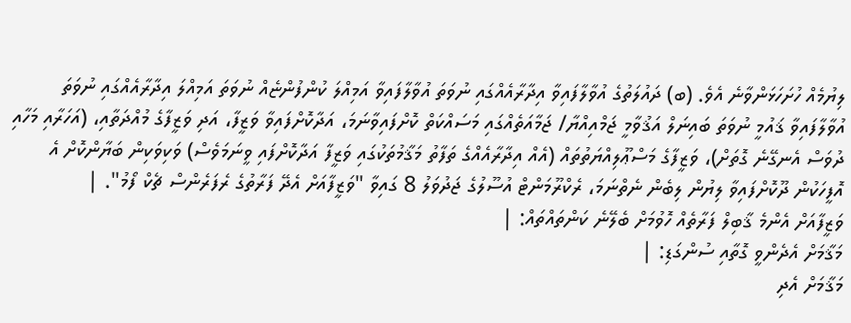ލިޔުމެއް ހުށަހަޅަންވާނެ އެވެ. (ބ) ދައުލަތުގެ އުވާލާފައިވާ އިދާރާއެއްގައި ނުވަތަ އުވާލާފައިވާ އަމިއްލަ ކުންފުންޏެއް ނުވަތަ އަމިއްލަ އިދާރާއެއްގައި ނުވަތަ އުވާލާފައިވާ ޤައުމީ ނުވަތަ ބައިނަލް އަޤުވާމީ ޖަމްއިއްޔާ/ ޖަމާއަތެއްގައި މަސައްކަތް ކޮށްފައިވާނަމަ، އަދާކޮށްފައިވާ ވަޒީފާ، އަދި ވަޒީފާގެ މުއްދަތާއި، (އަހަރާއި މަހާއި ދުވަސް އެނގޭނެ ގޮތަށް)، ވަޒީފާގެ މަސްޢޫލިއްޔަތުތައް (އެއް އިދާރާއެއްގެ ތަފާތު މަޤާމުތަކުގައި ވަޒީފާ އަދާކޮށްފައި ވީނަމަވެސް) ވަކިވަކިން ބަޔާންކޮށް އެ އޮފީހަކުން ދޫކޮށްފައިވާ ލިޔުން ލިބެން ނެތްނަމަ، ރެކްރޫމަންޓް އުސޫލުގެ ޖަދުވަލު 8 ގައިވާ "ވަޒީފާއަށް އެދޭ ފަރާތުގެ ރެފަރެންސް ޗެކް ފޯމު". |
ވަޒީފާއަށް އެންމެ ޤާބިލް ފަރާތެއް ހޮވުމަށް ބެލޭނެ ކަންތައްތައް: |
މަޤާމަށް އެދެންވީ ގޮތާއި ސުންގަޑި: |
މަޤާމަށް އެދި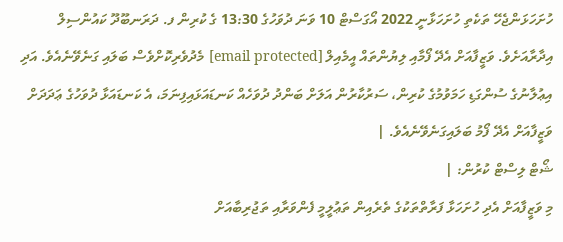ހުށަހަޅަންޖެހޭ ތަކެތި ހުށަހަޅާނީ 2022 އޯގަސްޓް 10 ވަނަ ދުވަހުގެ 13:30 ގެ ކުރިން ފ. ދަރަނބޫދޫ ކައުންސިލް އިދާރާއަށެވެ. ވަޒީފާއަށް އެދޭ ފޯމާއި ލިޔުންތައް އީމެއިލް [email protected] މެދުވެރިކޮށްވެސް ބަލައި ގަނެވޭނެއެވެ. އަދި އިޢުލާނުގެ ސުންގަޑި ހަމަވުމުގެ ކުރިން، ސަރުކާރުން އަލަށް ބަންދު ދުވަހެއް ކަނޑައަޅައިފިނަމަ، އެ ކަނޑައަޅާ ދުވަހުގެ ޢަދަދަށް ވަޒީފާއަށް އެދޭ ފޯމު ބަލައިގަނެވޭނެއެވެ. |
ޝޯޓް ލިސްޓް ކުރުން: |
މި ވަޒީފާއަށް އެދި ހުށަހަޅާ ފަރާތްތަކުގެ ތެރެއިން ތަޢުލީމީ ފެންވަރާއި ތަޖުރިބާއަށް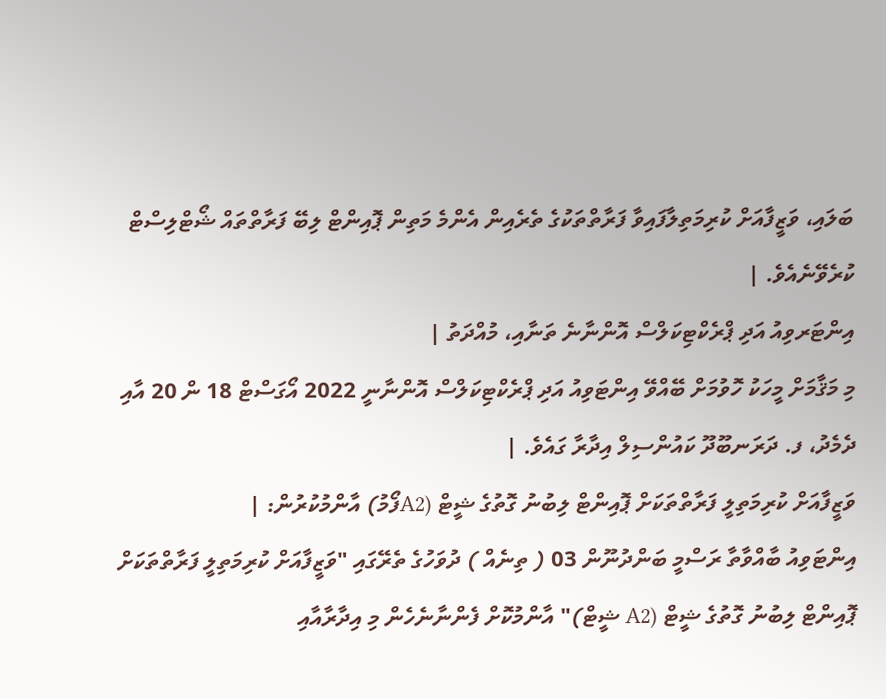ބަލައި، ވަޒީފާއަށް ކުރިމަތިލާފައިވާ ފަރާތްތަކުގެ ތެރެއިން އެންމެ މަތިން ޕޮއިންޓް ލިބޭ ފަރާތްތައް ޝޯޓްލިސްޓް ކުރެވޭނެއެވެ. |
އިންޓަރވިއު އަދި ޕްރެކްޓިކަލްސް އޮންނާނެ ތަނާއި، މުއްދަތު |
މި މަޤާމަށް މީހަކު ހޮވުމަށް ބޭއްވޭ އިންޓަވިއު އަދި ޕްރެކްޓިކަލްސް އޮންނާނީ 2022 އޯގަސްޓް 18 ން 20 އާއި ދެމެދު، ފ. ދަރަނބޫދޫ ކައުންސިލް އިދާރާ ގައެވެ. |
ވަޒީފާއަށް ކުރިމަތިލީ ފަރާތްތަކަށް ޕޮއިންޓް ލިބުނު ގޮތުގެ ޝީޓް (A2ފޯމު) އާންމުކުރުން: |
އިންޓަވިއު ބާއްވާތާ ރަސްމީ ބަންދުނޫން 03 ( ތިނެއް ) ދުވަހުގެ ތެރޭގައި "ވަޒީފާއަށް ކުރިމަތިލީ ފަރާތްތަކަށް ޕޮއިންޓް ލިބުނު ގޮތުގެ ޝީޓް (A2 ޝީޓް)" އާންމުކޮށް ފެންނާނެހެން މި އިދާރާއާއި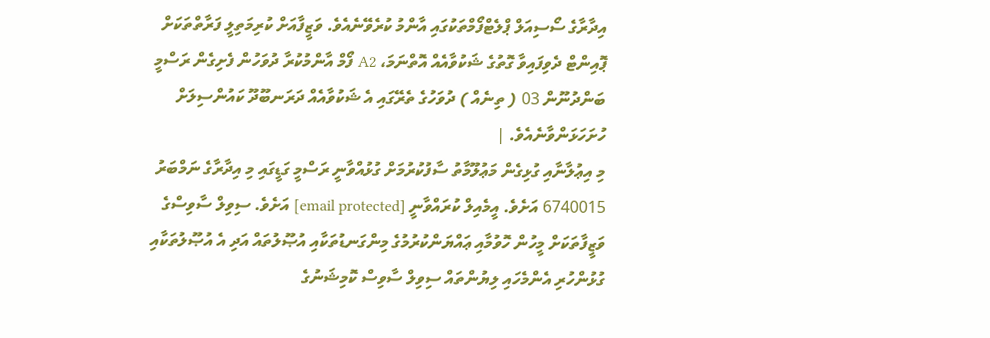އިދާރާގެ ސޯސިއަލް ޕްލެޓްފޯމްތަކުގައި އާންމު ކުރެވޭނެއެވެ. ވަޒީފާއަށް ކުރިމަތިލީ ފަރާތްތަކަށް ޕޮއިންޓް ދެވިފައިވާ ގޮތުގެ ޝަކުވާއެއް އޮތްނަމަ، A2 ފޯމް އާންމުކުރާ ދުވަހުން ފެށިގެން ރަސްމީ ބަންދުނޫން 03 ( ތިނެއް ) ދުވަހުގެ ތެރޭގައި އެ ޝަކުވާއެއް ދަރަނބޫދޫ ކައުންސިލަށް ހުށަހަޅަންވާނެއެވެ. |
މި އިޢުލާނާއި ގުޅިގެން މަޢުލޫމާތު ސާފުކުރުމަށް ގުޅުއްވާނީ ރަސްމީ ގަޑީގައި މި އިދާރާގެ ނަމްބަރު 6740015 އަށެވެ. އީމެއިލް ކުރައްވާނީ [email protected] އަށެވެ. ސިވިލް ސާވިސްގެ ވަޒީފާތަކަށް މީހުން ހޮވުމާއި ޢައްޔަންކުރުމުގެ މިންގަނޑުތަކާއި އުޞޫލުތައް އަދި އެ އުޞޫލުތަކާއި ގުޅުންހުރި އެންމެހައި ލިޔުންތައް ސިވިލް ސާވިސް ކޮމިޝަނުގެ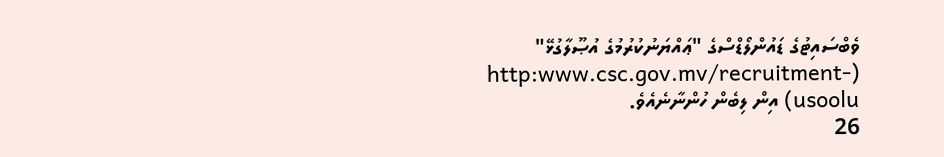ވެބްސައިޓުގެ ޑައުންލޯޑްސްގެ "ޢައްޔަނުކުރުމުގެ އުޞޫލާގުޅޭ" (http:www.csc.gov.mv/recruitment-usoolu) އިން ލިބެން ހުންނާނެއެވެ.
26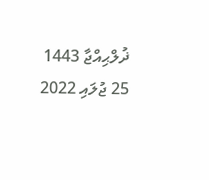ޛުލްޙިއްޖާ 1443
25 ޖުލައި 2022